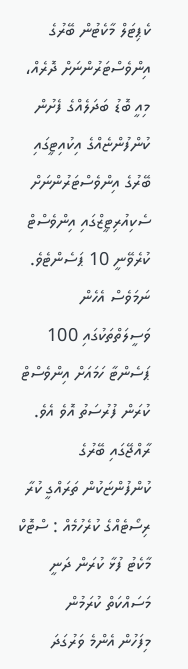ކެޕިޓަލް މާކެޓުން ބޭރުގެ އިންވެސްޓަރުންނަށް ދޮރެއް، މިއީ ބޮޑު ބަދަލެއްގެ ފެށުން
ކުންފުންޏެއްގެ އިކުއިޓީގައި ބޭރުގެ އިންވެސްޓަރުންނަށް ސެކިއުރިޓީޒްގައި އިންވެސްޓް ކުރެވޭނީ 10 ޕަސެންޓެވެ. ނަމަވެސް އެހެން ވަސީލަތްތަކުގައި 100 ޕަސެންޓާ ހަމައަށް އިންވެސްޓް ކުރަން ފުރުސަތު އޮވެ އެވެ.
ރާއްޖޭގައި ބޭރުގެ ކުންފުންޏަކުން ތަރައްގީ ކުރާ ރިސޯޓެއްގެ ކުރެހުމެއް : ސްޓޮކް މާކެޓު ފުޅާ ކުރަން ދަނީ މަސައްކަތް ކުރަމުން
މިފަހުން އެންމެ ވަރުގަދަ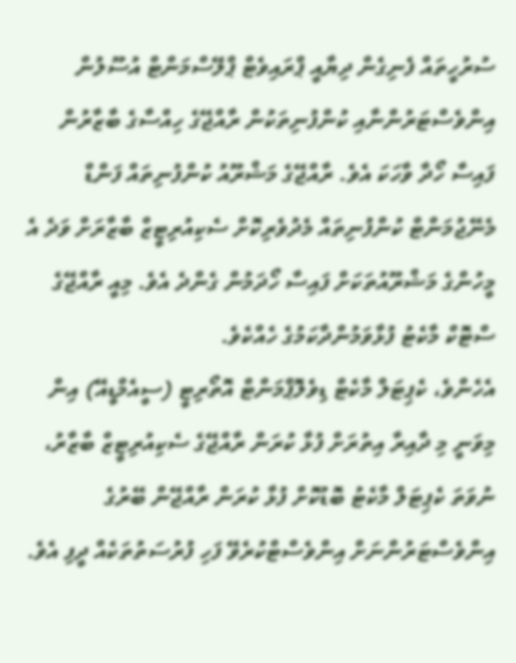ސުރުހީތައް ފެނިގެން ދިޔާއީ ޕްރައިވެޓް ޕްލޭސްމަންޓް އުސޫލުން އިންވެސްޓަރުންނާއި ކުންފުނިތަކުން ރާއްޖޭގެ ހިއްސާގެ ބާޒާރުން ފައިސާ ހޯދާ ވާހަކަ އެވެ. ރާއްޖޭގެ މަޝްރޫއު ކުންފުނިތައް ފަންޑް މެނޭޖުމަންޓް ކުންފުނިތައް މެދުވެރިކޮށް ސެކިއުރިޓީޒް ބާޒާރަށް ވަދެ އެ މީހުންގެ މަޝްރޫއުތަކަށް ފައިސާ ހޯދަމުން ގެންދެ އެވެ. މިއީ ރާއްޖޭގެ ސްޓޮކް މާކެޓު ފުޅާވަމުންދާކަމުގެ ހެއްކެވެ.
އެހެންވެ، ކެޕިޓަލް މާކެޓް ޑިވެލޮޕްމަންޓް އޮތޯރިޓީ (ސީއެމްޑީއޭ) އިން މިވަނީ މި ދާއިރާ އިތުރަށް ފުޅާ ކުރަން ރާއްޖޭގެ ސެކިއުރިޓީޒް ބާޒާރު، ނުވަތަ ކެޕިޓަލް މާކެޓު ބޮޑުކޮށް ފުޅާ ކުރަން ރާއްޖޭން ބޭރުގެ އިންވެސްޓަރުންނަށް އިންވެސްޓްކުރެވޭ ފަހި ފުރުސަތުތަކެއް ދީފި އެވެ.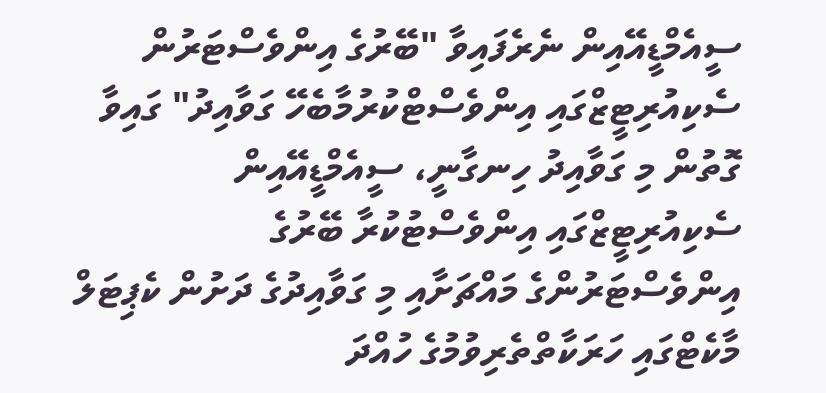ސީއެމްޑީއޭއިން ނެރެފައިވާ "ބޭރުގެ އިންވެސްޓަރުން ސެކިއުރިޓީޒްގައި އިންވެސްޓްކުރުމާބެހޭ ގަވާއިދު" ގައިވާ ގޮތުން މި ގަވާއިދު ހިނގާނީ، ސީއެމްޑީއޭއިން ސެކިއުރިޓީޒްގައި އިންވެސްޓުކުރާ ބޭރުގެ އިންވެސްޓަރުންގެ މައްޗަށާއި މި ގަވާއިދުގެ ދަށުން ކެޕިޓަލް މާކެޓްގައި ހަރަކާތްތެރިވުމުގެ ހުއްދަ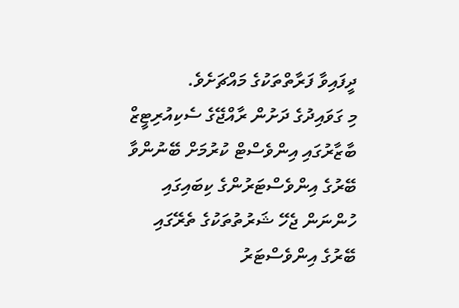ދީފައިވާ ފަރާތްތަކުގެ މައްޗަށެވެ.
މި ގަވައިދުގެ ދަށުން ރާއްޖޭގެ ސެކިއުރިޓީޒް ބާޒާރުގައި އިންވެސްޓް ކުރުމަށް ބޭނުންވާ ބޭރުގެ އިންވެސްޓަރުންގެ ކިބައިގައި ހުންނަން ޖެހޭ ޝަރުތުތަކުގެ ތެރޭގައި ބޭރުގެ އިންވެސްޓަރު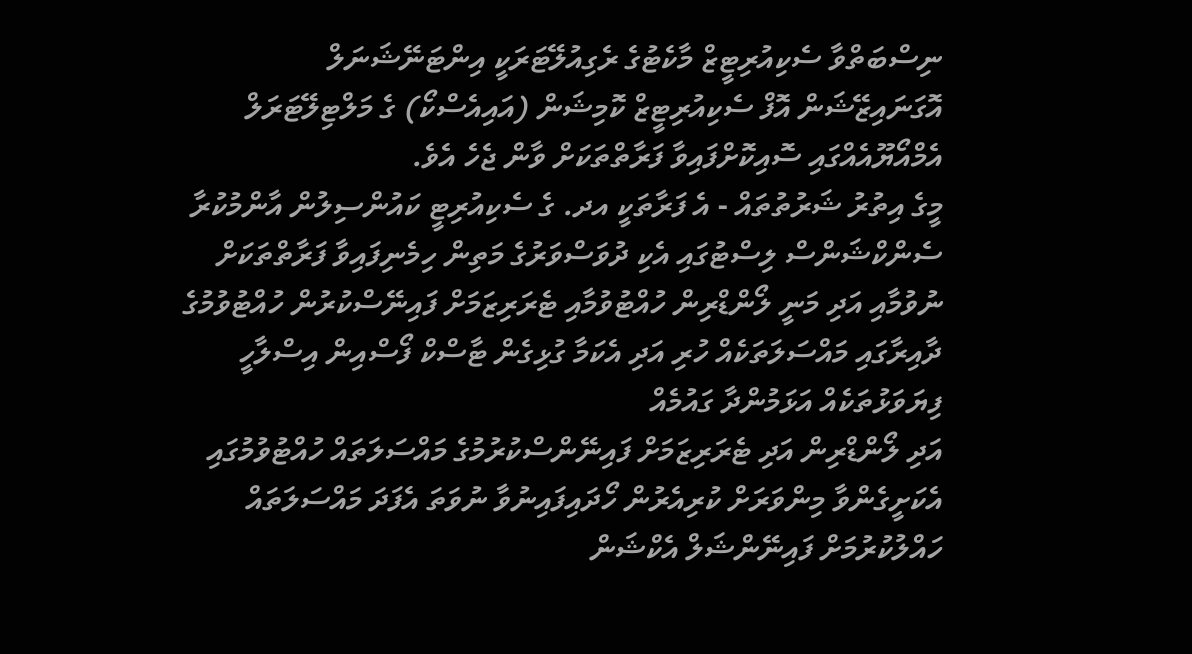ނިސްބަތްވާ ސެކިއުރިޓީޒް މާކެޓުގެ ރެގިއުލޭޓަރަކީ އިންޓަނޭޝަނަލް އޮގަނައިޒޭޝަން އޮފް ސެކިއުރިޓީޒް ކޮމިޝަން (އައިއެސްކޯ) ގެ މަލްޓިލޭޓަރަލް އެމްއޯޔޫއެއްގައި ސޮއިކޮށްފައިވާ ފަރާތްތަކަށް ވާން ޖެހެ އެވެ.
މީގެ އިތުރު ޝަރުތުތައް - އެ ފަރާތަކީ އދ. ގެ ސެކިއުރިޓީ ކައުންސިލުން އާންމުކުރާ ސެންކްޝަންސް ލިސްޓުގައި އެކި ދުވަސްވަރުގެ މަތިން ހިމެނިފައިވާ ފަރާތްތަކަށް ނުވުމާއި އަދި މަނީ ލޯންޑްރިން ހުއްޓުވުމާއި ޓެރަރިޒަމަށް ފައިނޭސްކުރުން ހުއްޓުވުމުގެ ދާއިރާގައި މައްސަލަތަކެއް ހުރި އަދި އެކަމާ ގުޅިގެން ޓާސްކް ފޯސްއިން އިސްލާހީ ފިޔަވަޅުތަކެއް އަޅަމުންދާ ގައުމެއް
އަދި ލޯންޑްރިން އަދި ޓެރަރިޒަމަށް ފައިނޭންސްކުރުމުގެ މައްސަލަތައް ހުއްޓުވުމުގައި އެކަށީގެންވާ މިންވަރަށް ކުރިއެރުން ހޯދައިފައިނުވާ ނުވަތަ އެފަދަ މައްސަލަތައް ހައްލުކުރުމަށް ފައިނޭންޝަލް އެކްޝަން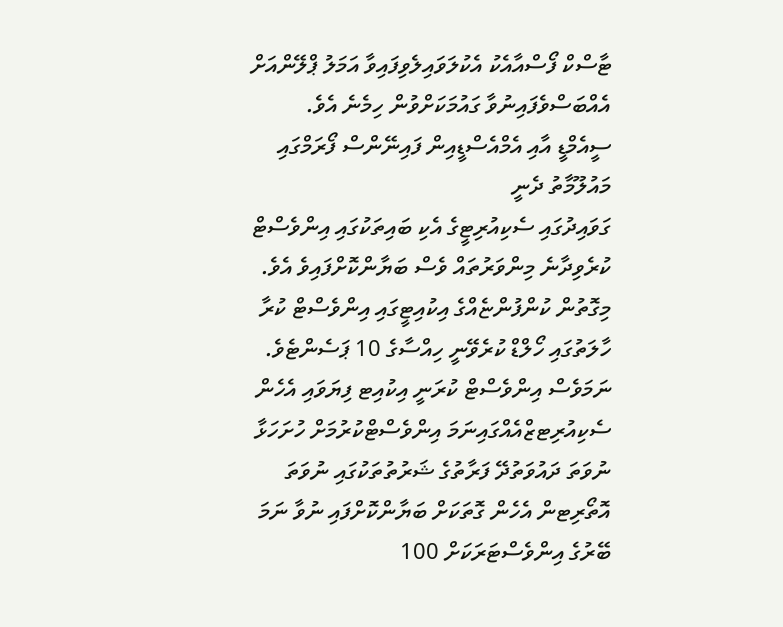ޓާސްކް ފޯސްއާއެކު އެކުލަވައިލެވިފައިވާ އަމަލު ޕްލޭންއަށް އެއްބަސްވެފައިނުވާ ގައުމަކަށްވުން ހިމެނެ އެވެ.
ސީއެމްޑީ އާއި އެމްއެސްޑީއިން ފައިނޭންސް ފޯރަމްގައި މައުލޫމާތު ދެނީ
ގަވައިދުގައި ސެކިއުރިޓީގެ އެކި ބައިތަކުގައި އިންވެސްޓް ކުރެވިދާނެ މިންވަރުތައް ވެސް ބަޔާންކޮށްފައިވެ އެވެ. މިގޮތުން ކުންފުންޏެއްގެ އިކުއިޓީގައި އިންވެސްޓް ކުރާ ހާލަތުގައި ހޯލްޑް ކުރެވޭނީ ހިއްސާގެ 10 ޕަސެންޓެވެ. ނަމަވެސް އިންވެސްޓް ކުރަނީ އިކުއިޓ ފިޔަވައި އެހެން ސެކިއުރިޓޒްއެއްގައިނަމަ އިންވެސްޓްކުރުމަށް ހުށަހަޅާ ނުވަތަ ދައުވަތުދޭ ފަރާތުގެ ޝަރުތުތަކުގައި ނުވަތަ އޮތޯރިޓން އެހެން ގޮތަކަށް ބަޔާންކޮށްފައި ނުވާ ނަމަ ބޭރުގެ އިންވެސްޓަރަކަށް 100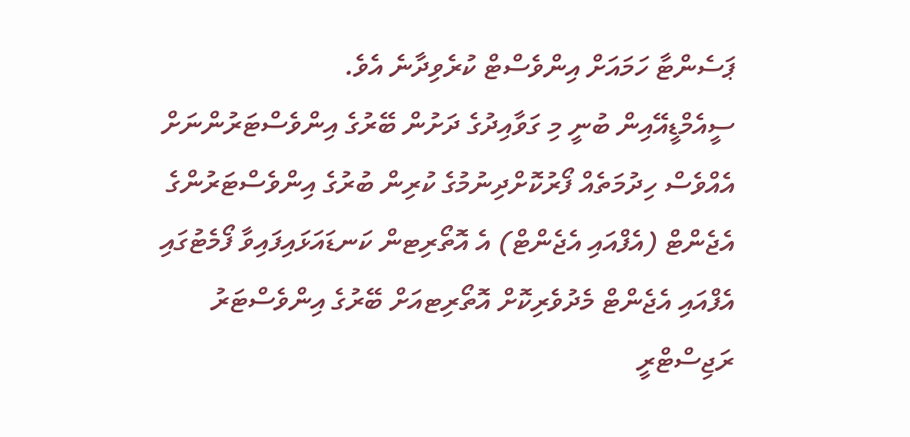ޕަސެންޓާ ހަމައަށް އިންވެސްޓް ކުރެވިދާނެ އެވެ.
ސީއެމްޑީއޭއިން ބުނީ މި ގަވާއިދުގެ ދަށުން ބޭރުގެ އިންވެސްޓަރުންނަށް އެއްވެސް ހިދުމަތެއް ފޯރުކޮށްދިނުމުގެ ކުރިން ބުރުގެ އިންވެސްޓަރުންގެ އެޖެންޓް (އެފްއައި އެޖެންޓް) އެ އޮތޯރިޓން ކަނޑައަޅައިފައިވާ ފޯމެޓުގައި އެފްއައި އެޖެންޓް މެދުވެރިކޮށް އޮތޯރިޓއަށް ބޭރުގެ އިންވެސްޓަރު ރަޖިސްޓްރީ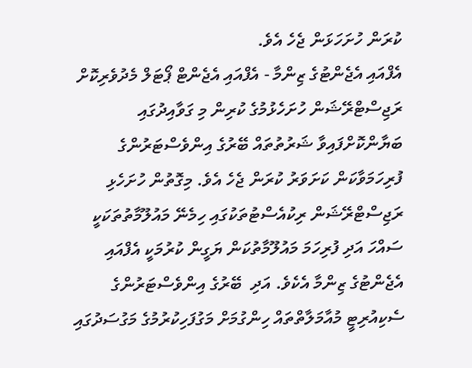ކުރަން ހުށަހަޅަން ޖެހެ އެވެ.
އެފްއައި އެޖެންޓުގެ ޒިންމާ - އެފްއައި އެޖެންޓް ޕޯޓަލް މެދުވެރިކޮށް ރަޖިސްޓްރޭޝަން ހުށަހެޅުމުގެ ކުރިން މި ގަވާއިދުގައި ބަޔާންކޮށްފައިވާ ޝަރުތުތައް ބޭރުގެ އިންވެސްޓަރުންގެ ފުރިހަމަވާކަން ކަށަވަރު ކުރަން ޖެހެ އެވެ. މިގޮތުން ހުށަހެޅި ރަޖިސްޓްރޭޝަން ރިކުއެސްޓުތަކުގައި ހިމެނޭ މައުލޫމާތުތަކަކީ ސައްހަ އަދި ފުރިހަމަ މައުލޫމާތުކަން ޔަގީން ކުރުމަކީ އެފްއައި އެޖެންޓުގެ ޒިންމާ އެކެވެ. އަދި  ބޭރުގެ އިންވެސްޓަރުންގެ ސެކިއުރިޓީ މުއާމަލާތްތައް ހިންގުމަށް މަގުފަހިކުރުމުގެ މަގުސަދުގައި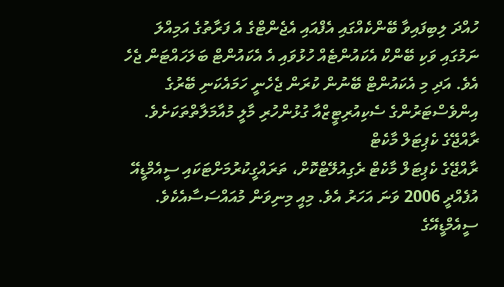ހުއްދަ ލިބިފައިވާ ބޭންކެއްގައި އެފްއައި އެޖެންޓްގެ އެ ފަރާތުގެ އަމިއްލަ ނަމުގައި ވަކި ބޭންކް އެކައުންޓެއް ހުޅުވައި އެ އެކައުންޓް ބަލަހައްޓަން ޖެހެ އެވެ. އަދި މި އެކައުންޓް ބޭނުން ކުރަން ޖެހެނީ ހަމައެކަނި ބޭރުގެ އިންވެސްޓަރުންގެ ސެކިއުރިޓީޒްއާ ގުޅުންހުރި މާލީ މުއާމަލާތްތަކަށެވެ.
ރާއްޖޭގެ ކެޕިޓަލް މާކެޓް
ރާއްޖޭގެ ކެޕިޓަލް މާކެޓް ރެގިއުލޭޓްކޮށް، ތަރައްގީކުރުމަށްޓަކައި ސީއެމްޑީއޭ އުފެއްދީ 2006 ވަނަ އަހަރު އެވެ. މިއީ މިނިވަން މުއައްސަސާއެކެވެ. ސީއެމްޑީއޭގެ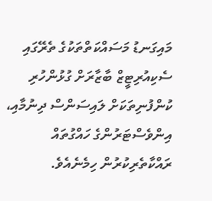މައިގަނޑު މަސައްކަތްތަކުގެ ތެރޭގައި ސެކިއުރިޓީޒް ބާޒާރަށް ގުޅުންހުރި ކުންފުނިތަކަށް ލައިސަންސް ދިނުމާއި، އިންވެސްޓަރުންގެ ހައްގުތައް ރައްކާތެރިކުރުން ހިމެނެއެވެ.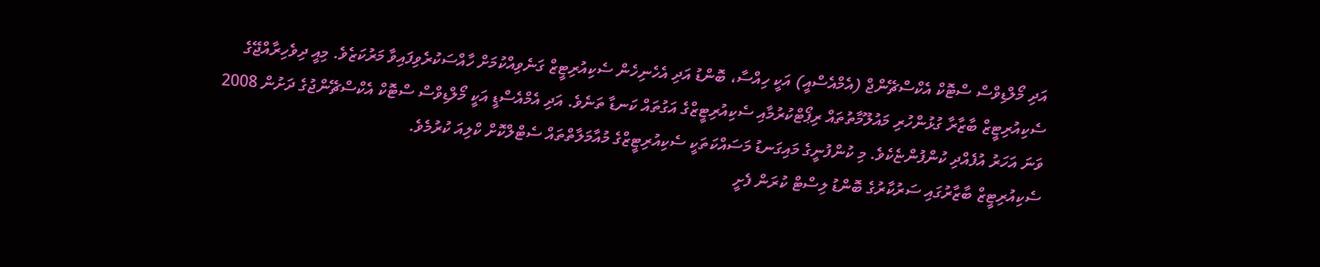އަދި މޯލްޑިވްސް ސްޓޮކް އެކްސްޗޭންޖް (އެމްއެސްއީ) އަކީ ހިއްސާ، ބޮންޑު އަދި އެހެނިހެން ސެކިއުރިޓީޒް ގަނެވިއްކުމަށް ހާއްސަކުރެވިފައިވާ މަރުކަޒެވެ. މިއީ ދިވެހިރާއްޖޭގެ ސެކިއުރިޓީޒް ބާޒާރާ ގުޅުންހުރި މައުލޫމާތުތައް ރިޕޯޓްކުރުމާއި ސެކިއުރިޓީޒްގެ އަގުތައް ކަނޑާ ތަނެވެ. އަދި އެމްއެސްޑީ އަކީ މޯލްޑިވްސް ސްޓޮކް އެކްސްޗޭންޖުގެ ދަށުން 2008 ވަނަ އަހަރު އުފެއްދި ކުންފުންޏެކެވެ. މި ކުންފުނީގެ މައިގަނޑު މަސައްކަތަކީ ސެކިއުރިޓީޒްގެ މުއާމަލާތްތައް ސެޓްލްކޮށް ކްލިއަ ކުރުމެވެ.
ސެކިއުރިޓީޒް ބާޒާރުގައި ސަރުކާރުގެ ބޮންޑު ލިސްޓް ކުރަން ފެށީ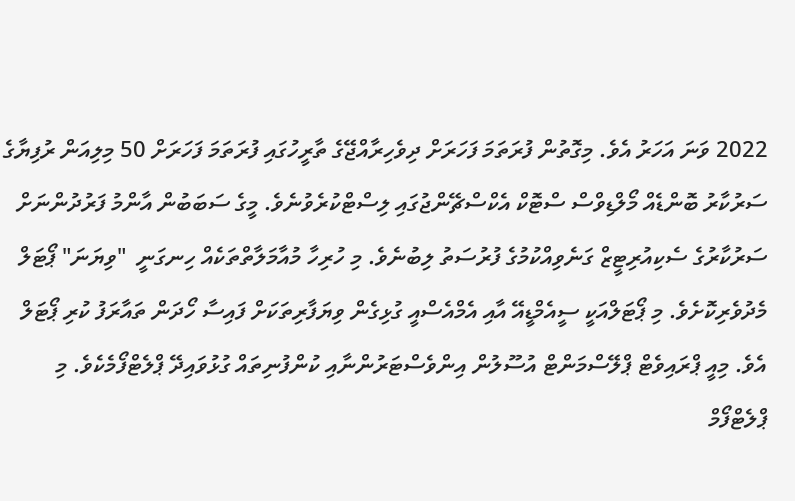2022 ވަނަ އަހަރު އެވެ. މިގޮތުން ފުރަތަމަ ފަހަރަށް ދިވެހިރާއްޖޭގެ ތާރީހުގައި ފުރަތަމަ ފަހަރަށް 50 މިލިއަން ރުފިޔާގެ ސަރުކާރު ބޮންޑެއް މޯލްޑިވްސް ސްޓޮކް އެކްސްޗޭންޖުގައި ލިސްޓްކުރެވުނެވެ. މީގެ ސަބަބުން އާންމު ފަރުދުންނަށް ސަރުކާރުގެ ސެކިއުރިޓީޒް ގަނެވިއްކުމުގެ ފުރުސަތު ލިބުނެވެ. މި ހުރިހާ މުއާމަލާތްތަކެއް ހިނގަނީ  "ވިޔަނަ" ޕޯޓަލް މެދުވެރިކޮށެވެ. މި ޕޯޓަލްއަކީ ސީއެމްޑީއޭ އާއި އެމްއެސްއީ ގުޅިގެން ވިޔަފާރިތަކަށް ފައިސާ ހޯދަން ތައާރަފު ކުރި ޕޯޓަލް އެވެ. މިއީ ޕްރައިވެޓް ޕްލޭސްމަންޓް އުސޫލުން އިންވެސްޓަރުންނާއި ކުންފުނިތައް ގުޅުވައިދޭ ޕްލެޓްފޯމެކެވެ. މި ޕްލެޓްފޯމް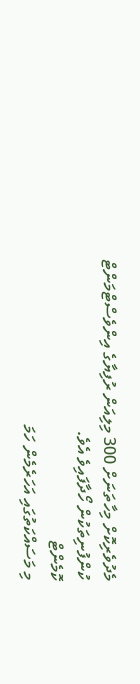މެދުވެރިކޮށް މިހާތަނަށް 300 މިލިއަން ރުފިޔާގެ އިންވެސްޓްމަންޓް ކުންފުނިތަކުން ހޯދާފައިވެ އެވެ.
ކޮމެންޓް
މި މަސައްކަތުގައި އަހަރެމެން ހަމަ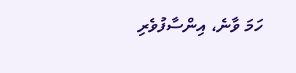ހަމަ ވާނެ، އިންސާފުވެރި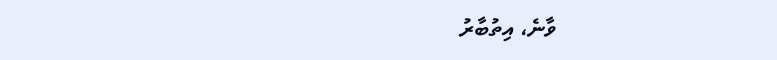ވާނެ، އިތުބާރު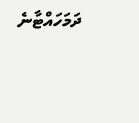ދަމަހައްޓާނެ